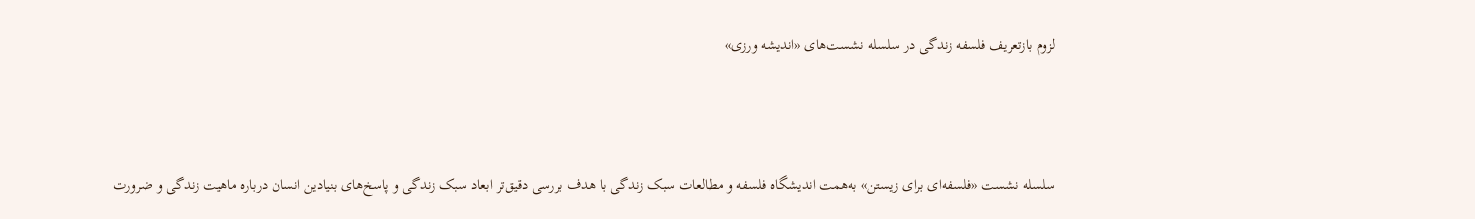لزوم بازتعریف فلسفه زندگی در سلسله نشست‌های «اندیشه ورزی»



سلسله نشست‌ «فلسفه‌ای برای زیستن» به‌همت اندیشگاه فلسفه و مطالعات سبک زندگی با هدف بررسی دقیق‌تر ابعاد سبک زندگی و پاسخ‌های بنیادین انسان درباره ماهیت زندگی و ضرورت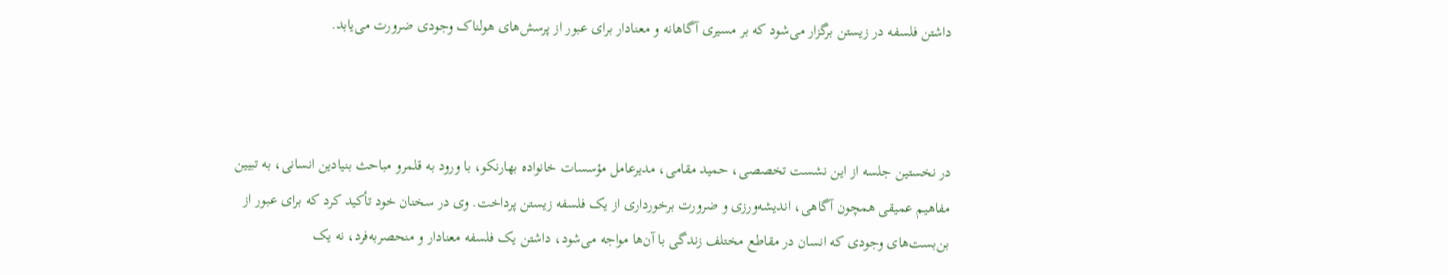داشتن فلسفه در زیستن برگزار می‌شود که بر مسیری آگاهانه و معنادار برای عبور از پرسش‌های هولناک وجودی ضرورت می‌یابد.



در نخستین جلسه از این نشست تخصصی، حمید مقامی، مدیرعامل مؤسسات خانواده بهارنکو، با ورود به قلمرو مباحث بنیادین انسانی، به تبیین مفاهیم عمیقی همچون آگاهی، اندیشه‌ورزی و ضرورت برخورداری از یک فلسفه زیستن پرداخت. وی در سخنان خود تأکید کرد که برای عبور از بن‌بست‌های وجودی که انسان در مقاطع مختلف زندگی با آن‌ها مواجه می‌شود، داشتن یک فلسفه معنادار و منحصربه‌فرد، نه یک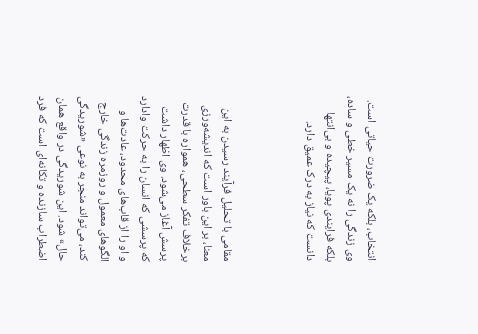انتخاب، بلکه یک ضرورت حیاتی است. وی زندگی را نه یک مسیر خطی و ساده، بلکه فرایندی پویا، پیچیده و بی‌انتها دانست که نیاز به درک عمیق دارد.



مقامی‌ با تحلیل فرآیند رسیدن به این معنا، بر این باور است که اندیشه‌ورزی برخلاف تفکر سطحی، همواره با قدرت پرسش آغاز می‌شود. وی اظهار داشت که پرسشی که انسان را به حرکت وادارد و او را از قاب‌های محدود، عادت‌ها و الگوهای معمول و روزمره زندگی خارج کند، می‌تواند منجر به نوعی «شوریدگی حال» شود. این شوریدگی در واقع همان اضطراب سازنده و تکانه‌ای است که فرد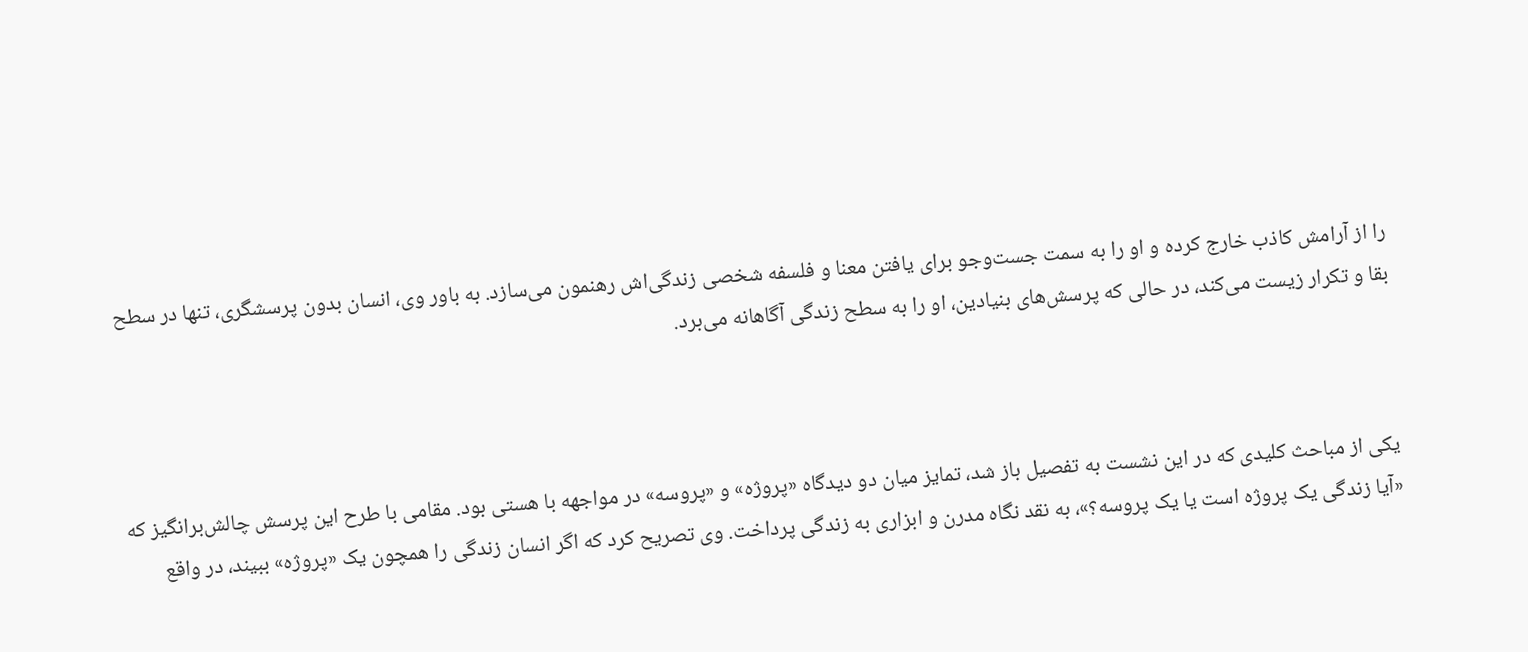را از آرامش کاذب خارج کرده و او را به سمت جست‌وجو برای یافتن معنا و فلسفه شخصی زندگی‌اش رهنمون می‌سازد. به باور وی، انسان بدون پرسشگری، تنها در سطح بقا و تکرار زیست می‌کند، در حالی که پرسش‌های بنیادین، او را به سطح زندگی آگاهانه می‌برد.



یکی از مباحث کلیدی که در این نشست به تفصیل باز شد، تمایز میان دو دیدگاه «پروژه» و «پروسه» در مواجهه با هستی بود. مقامی با طرح این پرسش چالش‌برانگیز که «آیا زندگی یک پروژه است یا یک پروسه؟»، به نقد نگاه مدرن و ابزاری به زندگی پرداخت. وی تصریح کرد که اگر انسان زندگی را همچون یک «پروژه» ببیند، در واقع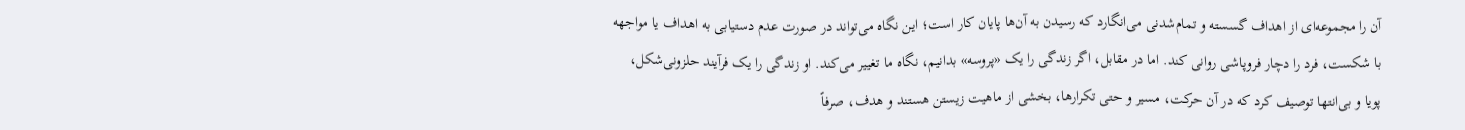آن را مجموعه‌ای از اهداف گسسته و تمام‌شدنی می‌انگارد که رسیدن به آن‌ها پایان کار است؛ این نگاه می‌تواند در صورت عدم دستیابی به اهداف یا مواجهه با شکست، فرد را دچار فروپاشی روانی کند. اما در مقابل، اگر زندگی را یک «پروسه» بدانیم، نگاه ما تغییر می‌کند. او زندگی را یک فرآیند حلزونی‌شکل، پویا و بی‌انتها توصیف کرد که در آن حرکت، مسیر و حتی تکرارها، بخشی از ماهیت زیستن هستند و هدف، صرفاً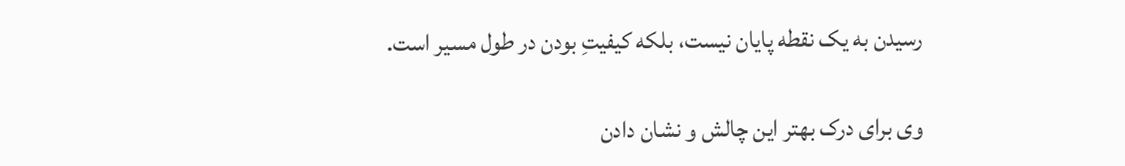رسیدن به یک نقطه پایان نیست، بلکه کیفیتِ بودن در طول مسیر است.

وی برای درک بهتر این چالش و نشان دادن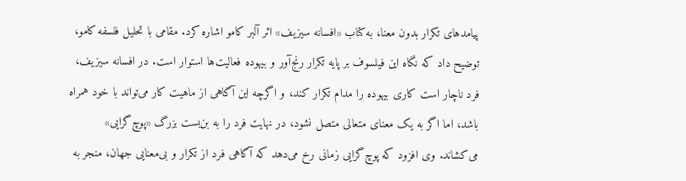پیامدهای تکرار بدون معنا، به کتاب «افسانه سیزیف» اثر آلبر کامو اشاره کرد. مقامی با تحلیل فلسفه کامو، توضیح داد که نگاه این فیلسوف بر پایه تکرار رنج‌آور و بیهوده فعالیت‌ها استوار است. در افسانه سیزیف، فرد ناچار است کاری بیهوده را مدام تکرار کند، و اگرچه این آگاهی از ماهیت کار می‌تواند با خود همراه باشد، اما اگر به یک معنای متعالی متصل نشود، در نهایت فرد را به بن‌بست بزرگ «پوچ‌گرایی» می‌کشاند. وی افزود که پوچ‌گرایی زمانی رخ می‌دهد که آگاهی فرد از تکرار و بی‌معنایی جهان، منجر به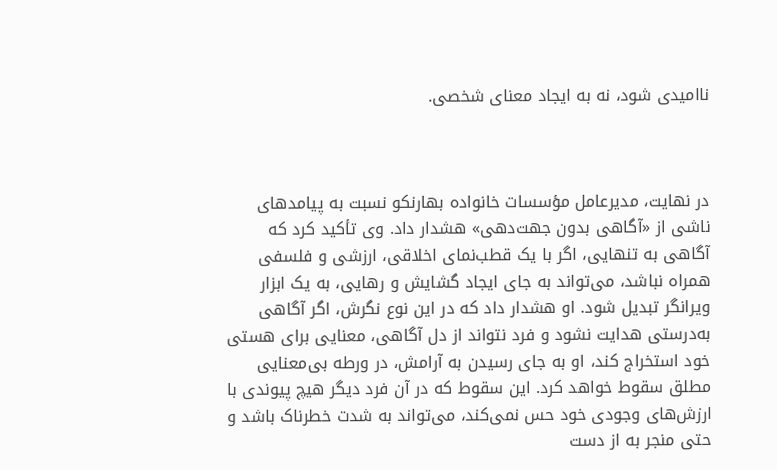ناامیدی شود، نه به ایجاد معنای شخصی.



در نهایت، مدیرعامل مؤسسات خانواده بهارنکو نسبت به پیامدهای ناشی از «آگاهی بدون جهت‌دهی» هشدار داد. وی تأکید کرد که آگاهی به تنهایی، اگر با یک قطب‌نمای اخلاقی، ارزشی و فلسفی همراه نباشد، می‌تواند به جای ایجاد گشایش و رهایی، به یک ابزار ویرانگر تبدیل شود. او هشدار داد که در این نوع نگرش، اگر آگاهی به‌درستی هدایت نشود و فرد نتواند از دل آگاهی، معنایی برای هستی خود استخراج کند، او به جای رسیدن به آرامش، در ورطه بی‌معنایی مطلق سقوط خواهد کرد. این سقوط که در آن فرد دیگر هیچ پیوندی با ارزش‌های وجودی خود حس نمی‌کند، می‌تواند به شدت خطرناک باشد و حتی منجر به از دست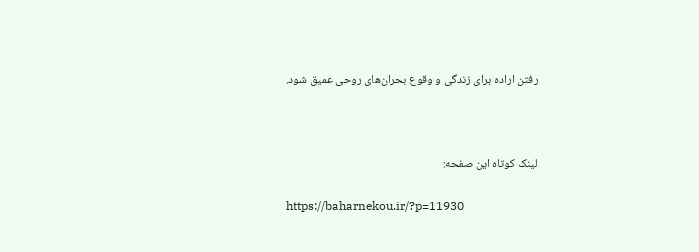رفتن اراده برای زندگی و وقوع بحران‌های روحی عمیق شود.



لینک کوتاه این صفحه:

https://baharnekou.ir/?p=11930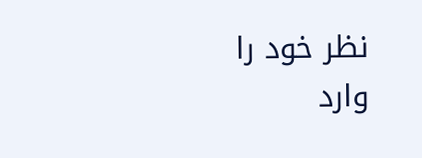نظر خود را وارد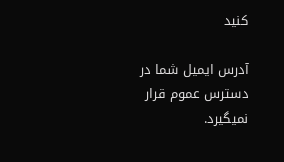کنید

آدرس ایمیل شما در دسترس عموم قرار نمیگیرد.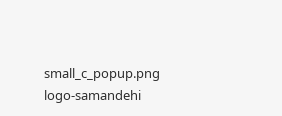small_c_popup.png
logo-samandehi